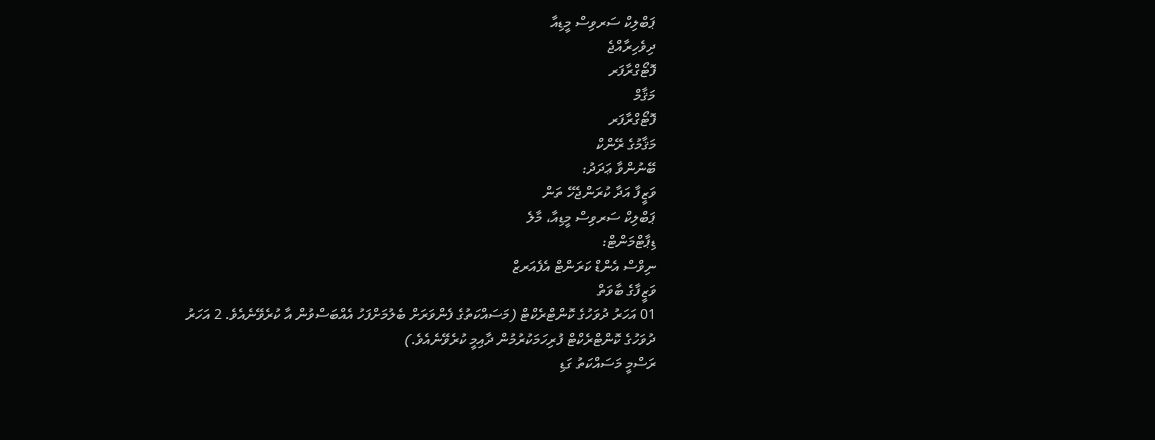ޕަބްލިކް ސަރވިސް މީޑިއާ
ދިވެހިރާއްޖެ
ފޮޓޯގްރާފަރ
މަޤާމް
ފޮޓޯގްރާފަރ
މަޤާމުގެ ރޭންކް
ބޭނުންވާ ޢަދަދު:
ވަޒީފާ އަދާ ކުރަންޖެހޭ ތަން
ޕަބްލިކް ސަރވިސް މީޑިއާ، މާލެ
ޑިޕާޓްމަންޓް:
ނިވްސް އެންޑް ކަރަންޓް އެފެއަރޒް
ވަޒީފާގެ ބާވަތް
01 އަހަރު ދުވަހުގެ ކޮންޓްރެކްޓް (މަސައްކަތުގެ ފެންވަރަށް ބެލުމަށްފަހު އެއްބަސްވުން އާ ކުރެވޭނެއެވެ. 2 އަހަރު ދުވަހުގެ ކޮންޓްރެކްޓް ފުރިހަމަކުރުމުން ދާއިމީ ކުރެވޭނެއެވެ.)
ރަސްމީ މަސައްކަތު ގަޑި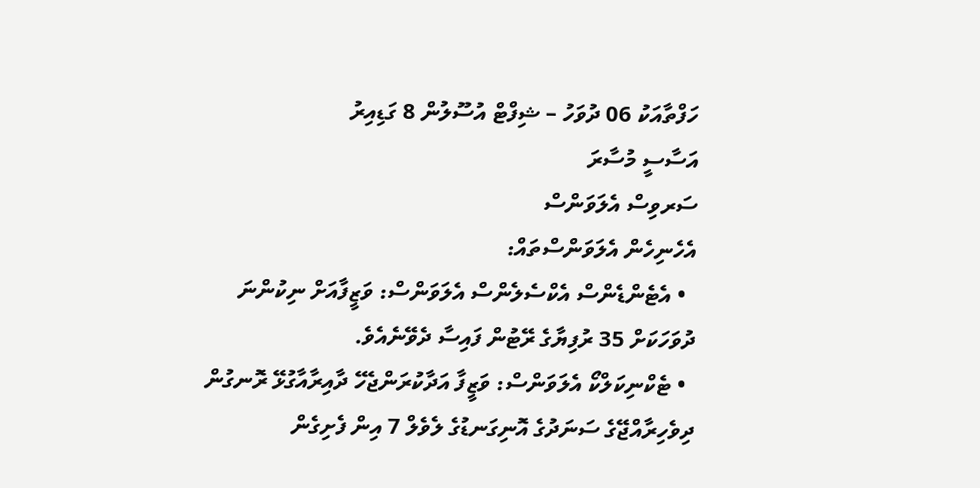ހަފްތާއަކު 06 ދުވަހު – ޝިފްޓް އުސޫލުން 8 ގަޑިއިރު
އަސާސީ މުސާރަ
ސަރވިސް އެލަވަންސް
އެހެނިހެން އެލަވަންސްތައް:
  • އެޓެންޑެންސް އެކްސެލެންސް އެލަވަންސް: ވަޒީފާއަށް ނިކުންނަ ދުވަހަކަށް 35 ރުފިޔާގެ ރޭޓުން ފައިސާ ދެވޭނެއެވެ.
  • ޓެކްނިކަލްކޯ އެލަވަންސް: ވަޒީފާ އަދާކުރަންޖެހޭ ދާއިރާއާގުޅޭ ރޮނގުން ދިވެހިރާއްޖޭގެ ސަނަދުގެ އޮނިގަނޑުގެ ލެވެލް 7 އިން ފެށިގެން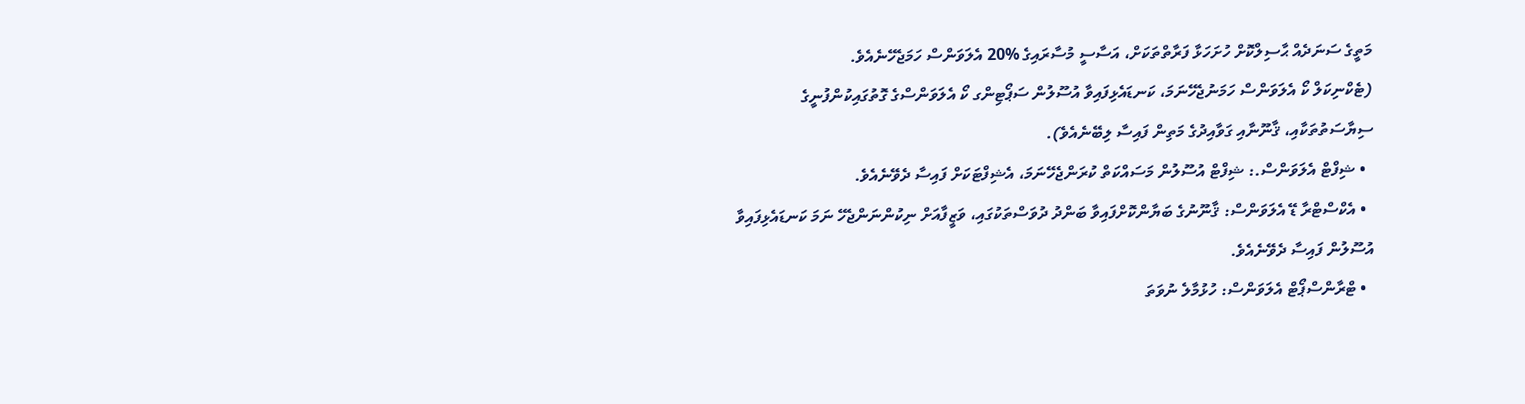މަތީގެ ސަނަދެއް ޙާސިލްކޮށް ހުށަހަޅާ ފަރާތްތަކަށް، އަސާސީ މުސާރައިގެ %20 އެލަވަންސް ހަމަޖެހޭނެއެވެ.
(ޓެކްނިކަލް ކޯ އެލަވަންސް ހަމަނުޖެހޭނަމަ، ކަނޑައެޅިފައިވާ އުސޫލުން ސަޕޯޓިންގ ކޯ އެލަވަންސްގެ ގޮތުގައިކުންފުނީގެ ސިޔާސަތުތަކާއި، ޤާނޫނާއި ގަވާއިދުގެ މަތިން ފައިސާ ލިބޭނެއެވެ).
  • ޝިފްޓް އެލަވަންސް.: ޝިފްޓް އުސޫލުން މަސައްކަތް ކުރަންޖެހޭނަމަ، އެޝިފްޓަކަށް ފައިސާ ދެވޭނެއެވެ.
  • އެކްސްޓްރާ ޑޭ އެލަވަންސް: ޤާނޫނުގެ ބަޔާންކޮށްފައިވާ ބަންދު ދުވަސްތަކުގައި، ވަޒީފާއަށް ނިކުންނަންޖެހޭ ނަމަ ކަނޑައެޅިފައިވާ އުސޫލުން ފައިސާ ދެވޭނެއެވެ.
  • ޓްރާންސްޕޯޓް އެލަވަންސް: ހުޅުމާލެ ނުވަތަ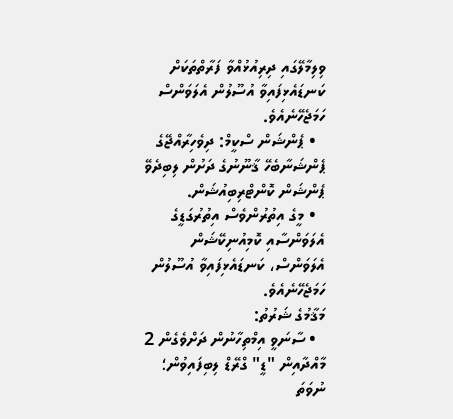ވިލިމާލޭގައި ދިރިއުޅުއްވާ ފަރާތްތަކަށް ކަނޑައެޅިފައިވާ އުސޫލުން އެލަވަންސް ހަމަޖެހޭނެއެވެ.
  • ޕެންޝަން ސްކީމް: ދިވެހިރާއްޖޭގެ ޕެންޝަނާބެހޭ ޤާނޫނުގެ ދަށުން ލިބިދެވޭ ޕެންޝަން ކޮންޓްރިބިއުޝަން.
  • މީގެ އިތުރުންވެސް އިތުރުގަޑީގެ އެލަވަންސާއި ކޮމިއުނިކޭޝަން އެލަވަންސް، ކަނޑައެޅިފައިވާ އުސޫލުން ހަމަޖެހޭނެއެވެ.
މަޤާމުގެ ޝަރުތު:
  • ސާނަވީ އިމްތިހާނުން ދަށްވެގެން 2 މާއްދާއިން "ޑީ" ގްރޭޑް ލިބިފައިވުން؛ ނުވަތަ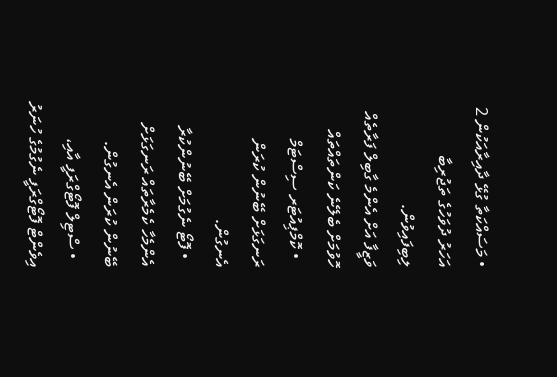• މަސައްކަތާ ގުޅޭ ދާއިރާއަކުން 2 އަހަރު ދުވަހުގެ ތަޖުރިބާ ލިބިފައިވުން.
ވަޒީފާ އަށް އެންމެ ގާބިލް ފަރާތެއް ހޮވުމަށް ބެލޭނެ ކަންތައްތައް
  • ކޮމްޕިއުޓަރ ސިސްޓަމް ރަނގަޅަށް ބޭނުން ކުރަން އެނގުން.
  • ފޮޓޯ ނެގުމަށް ބޭނުންކުރާ އެންމެހާ ކެމެރާތައް ރަނގަޅަށް ބޭނުން ކުރަން އެނގުން.
  • ސްޓިލް ފޮޓޯގްރަފީ އާއި، އިވެންޓް ފޮޓޯގްރަފީ ނެގުމުގެ ހުނަރު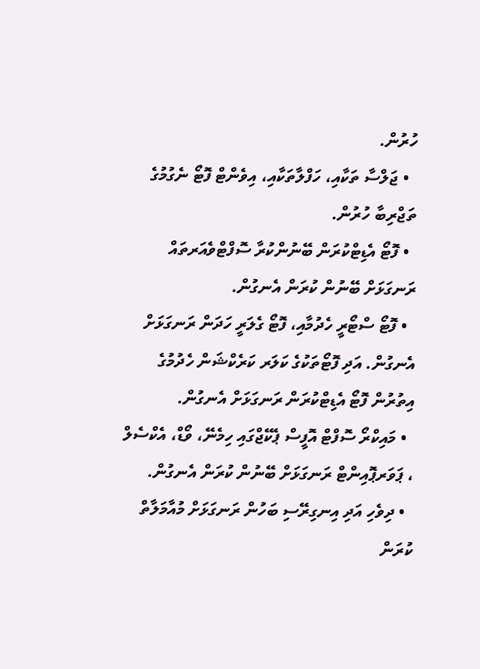ހުރުން.
  • ޖަލްސާ ތަކާއި، ހަފްލާތަކާއި، އިވެންޓް ފޮޓޯ ނެގުމުގެ ތަޖްރިބާ ހުރުން.
  • ފޮޓޯ އެޑިޓްކުރަން ބޭނުންކުރާ ސޮފްޓްވެއަރތައް ރަނގަޅަށް ބޭނުން ކުރަން އެނގުން.
  • ފޮޓޯ ސްޓޯރީ ހެދުމާއި، ފޮޓޯ ގެލަރީ ހަދަން ރަނގަޅަށް އެނގުން. އަދި ފޮޓޯތަކުގެ ކަލަރ ކަރެކްޝަން ހެދުމުގެ އިތުރުން ފޮޓޯ އެޑިޓްކުރަން ރަނގަޅަށް އެނގުން.
  • މައިކްރޯ ސޮފްޓް އޮފީސް ޕެކޭޖްގައި ހިމެނޭ، ވޯޑް، އެކްސެލް ، ޕަވަރޕޮއިންޓް ރަނގަޅަށް ބޭނުން ކުރަން އެނގުން.
  • ދިވެހި އަދި އިނގިރޭސި ބަހުން ރަނގަޅަށް މުއާމަލާތް ކުރަން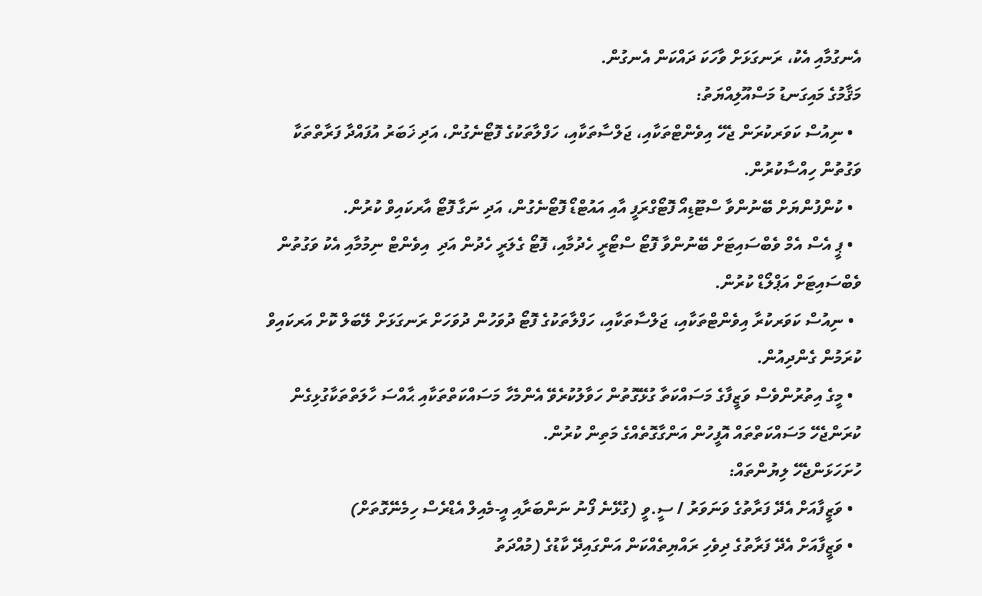އެނގުމާއި އެކު، ރަނގަޅަށް ވާހަކަ ދައްކަން އެނގުން.
މަޤާމުގެ މައިގަނޑު މަސްއޫލިއްޔަތު:
  • ނިއުސް ކަވަރކުރަން ޖެހޭ އިވެންޓްތަކާއި، ޖަލްސާތަކާއި، ހަފްލާތަކުގެ ފޮޓޯނެގުން، އަދި ޚަބަރު އުފައްދާ ފަރާތްތަކާ ވަގުތުން ހިއްސާކުރުން.
  • ކުންފުންޔަށް ބޭނުންވާ ސްޓޫޑިއޯ ފޮޓޯގްރަފީ އާއި އައުޓްޑޯ ފޮޓޯނެގުން، އަދި ނަގާ ފޮޓޯ އާރކައިވް ކުރުން.
  • ޕީ އެސް އެމް ވެބްސައިޓަށް ބޭނުންވާ ފޮޓޯ ސްޓޯރީ ހެދުމާއި، ފޮޓޯ ގެލަރީ ހެދުން އަދި  އިވެންޓް ނިމުމާއި އެކު ވަގުތުން ވެބްސައިޓަށް އަޕްލޯޑް ކުރުން.
  • ނިއުސް ކަވަރކުރާ އިވެންޓްތަކާއި، ޖަލްސާތަކާއި، ހަފްލާތަކުގެ ފޮޓޯ ދުވަހުން ދުވަހަށް ރަނގަޅަށް ލޭބަލް ކޮށް އަރކައިވް ކުރަމުން ގެންދިއުން.
  • މީގެ އިތުރުންވެސް ވަޒީފާގެ މަސައްކަތާ ގުޅޭގޮތުން ހަވާލުކުރެވޭ އެންމެހާ މަސައްކަތްތަކާއި ޙާއްސަ ހާލަތްތަކާގުޅިގެން ކުރަންޖެހޭ މަސައްކަތްތައް އޮފީހުން އަންގާގޮތެއްގެ މަތިން ކުރުން.
ހުށަހަޅަންޖެހޭ ލިޔުންތައް:
  • ވަޒީފާއަށް އެދޭ ފަރާތުގެ ވަނަވަރު / ސީ.ވީ (ގުޅޭނެ ފޯނު ނަންބަރާއި އީ-މެއިލް އެޑްރެސް ހިމެނޭގޮތަށް)
  • ވަޒީފާއަށް އެދޭ ފަރާތުގެ ދިވެހި ރައްޔިތެއްކަން އަންގައިދޭ ކާޑުގެ (މުއްދަތު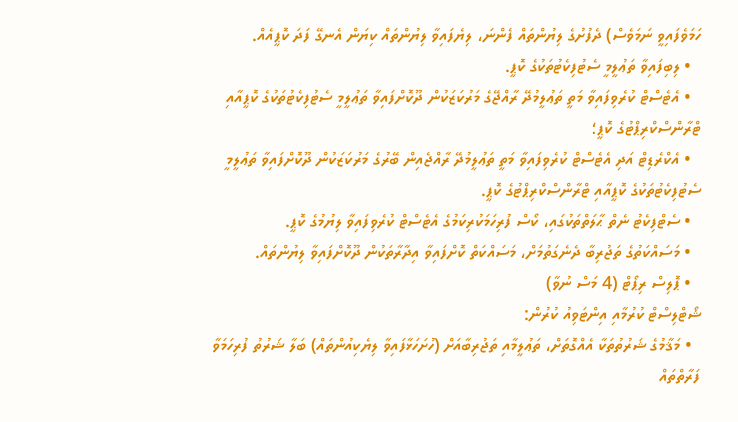ހަމަވެފައިވީ ނަމަވެސް) ދެފުށުގެ ލިޔުންތައް ފެންނަ، ލިޔެފައިވާ ލިޔުންތައް ކިޔަން އެނގޭ ފަދަ ކޮޕީއެއް.
  • ލިބިފައިވާ ތަޢުލީމީ ސެޓުފިކެޓުތަކުގެ ކޮޕީ.
  • އެޓެސްޓް ކުރެވިފައިވާ މަތީ ތަޢުލީމުދޭ ރާއްޖޭގެ މަރުކަޒަކުން ދޫކޮށްފައިވާ ތަޢުލީމީ ސެޓުފިކެޓުތަކުގެ ކޮޕީއާއި ޓްރާންސްކްރިޕްޓުގެ ކޮޕީ؛
  • އެކްރެޑިޓް އަދި އެޓެސްޓް ކުރެވިފައިވާ މަތީ ތަޢުލީމުދޭ ރާއްޖެއިން ބޭރުގެ މަރުކަޒަކުން ދޫކޮށްފައިވާ ތަޢުލީމީ ސެޓުފިކެޓުތަކުގެ ކޮޕީއާއި ޓްރާންސްކްރިޕްޓުގެ ކޮޕީ.
  • ސެޓްފިކެޓު ނެތް ޙާލަތްތަކުގައި، ކޯސް ފުރިހަމަކުރިކަމުގެ އެޓެސްޓް ކުރެވިފައިވާ ލިޔުމުގެ ކޮޕީ.
  • މަސައްކަތުގެ ތަޖުރިބާ ދެނެގަތުމަށް، މަސައްކަތް ކޮށްފައިވާ އިދާރާތަކުން ދޫކޮށްފައިވާ ލިޔުންތައް.
  • ޕޮލިސް ރިޕޯޓް (4 މަސް ނުވާ)
ޝޯޓްލިސްޓް ކުރުމާއި އިންޓަވިއު ކުރުން:
  • މަޤާމުގެ ޝަރުތުތަކާ އެއްގޮތަށް، ތަޢުލީމާއި ތަޖުރިބާއަށް (ހުށަހަޅާފައިވާ ލިޔެކިއުންތައް) ބަލާ ޝަރުތު ފުރިހަމަވާ ފަރާތްތައް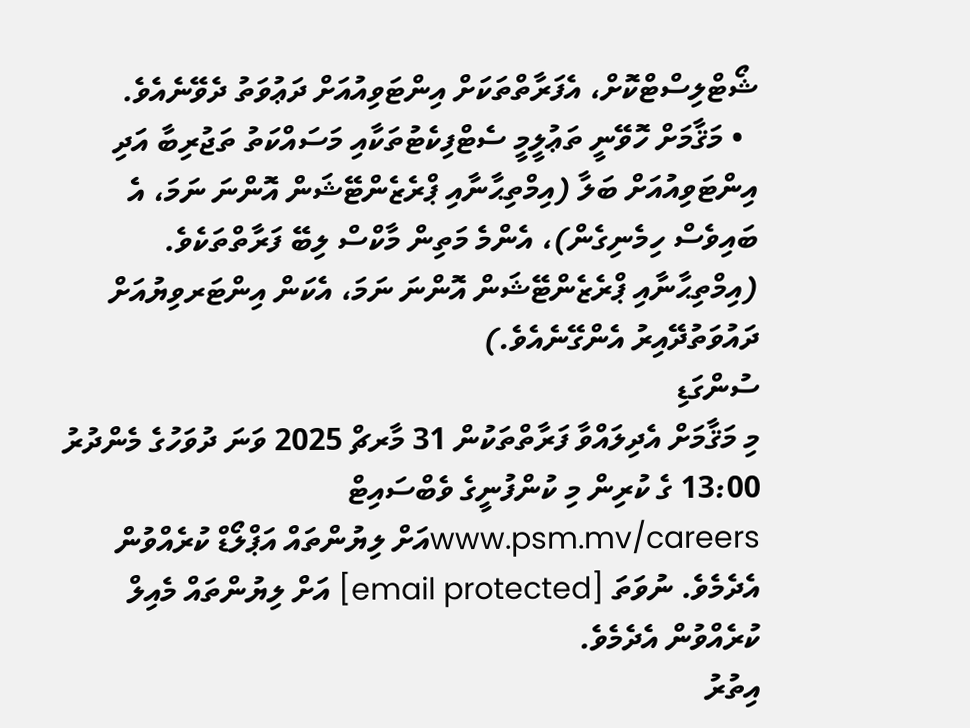ޝޯޓްލިސްޓްކޮށް، އެފަރާތްތަކަށް އިންޓަވިއުއަށް ދަޢުވަތު ދެވޭނެއެވެ.
  • މަޤާމަށް ހޮވޭނީ ތަޢުލީމީ ސެޓްފިކެޓުތަކާއި މަސައްކަތު ތަޖުރިބާ އަދި އިންޓަވިއުއަށް ބަލާ (އިމްތިޙާނާއި ޕްރެޒެންޓޭޝަން އޮންނަ ނަމަ، އެ ބައިވެސް ހިމެނިގެން)، އެންމެ މަތިން މާކްސް ލިބޭ ފަރާތްތަކެވެ.
(އިމްތިޙާނާއި ޕްރެޒެންޓޭޝަން އޮންނަ ނަމަ، އެކަން އިންޓަރވިޔުއަށް ދައުވަތުދޭއިރު އެންގޭނެއެވެ.)
ސުންގަޑި
މި މަޤާމަށް އެދިލައްވާ ފަރާތްތަކުން 31 މާރޗް 2025 ވަނަ ދުވަހުގެ މެންދުރު 13:00 ގެ ކުރިން މި ކުންފުނީގެ ވެބްސައިޓް www.psm.mv/careersއަށް ލިޔުންތައް އަޕްލޯޑް ކުރެއްވުން އެދެމެވެ. ނުވަތަ [email protected] އަށް ލިޔުންތައް މެއިލް ކުރެއްވުން އެދެމެވެ.
އިތުރު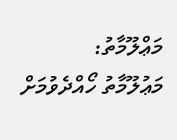މަޢްލޫމާތު:
މަޢުލޫމާތު ހޯއްދެވުމަށް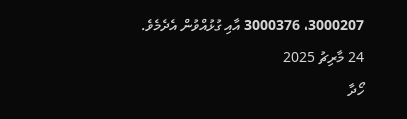3000207، 3000376 އާއި ގުޅުއްވުން އެދެމެވެ.
24 މާރިޗު 2025
ހޯދާ